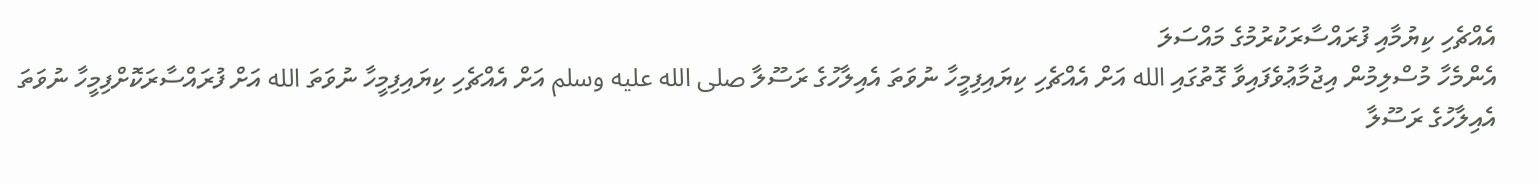އެއްޗެހި ކިޔުމާއި ފުރައްސާރަކުރުމުގެ މައްސަލަ
އެންމެހާ މުސްލިމުން އިޖުމާޢުވެފައިވާ ގޮތުގައި الله އަށް އެއްޗެހި ކިޔައިފިމީހާ ނުވަތަ އެއިލާހުގެ ރަސޫލާ صلى الله عليه وسلم އަށް އެއްޗެހި ކިޔައިފިމީހާ ނުވަތަ الله އަށް ފުރައްސާރަކޮށްފިމީހާ ނުވަތަ އެއިލާހުގެ ރަސޫލާ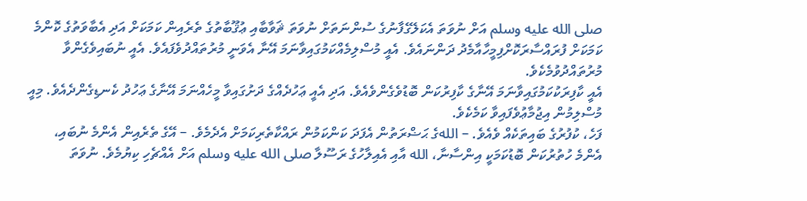صلى الله عليه وسلم އަށް ނުވަތަ އެކަލޭގެފާނުގެ ސުންނަތަށް ނުވަތަ ޘަވާބާއި ޢުޤޫބާތުގެ ތެރެއިން ކަމަކަށް އަދި އެބާވަތުގެ ކޮންމެ ކަމަކަށް ފުރައްސާރަކޮށްފިމީހާއާމެދު ދަންނައެވެ. އެއީ މުސްލިމެއްކަމުގައިވާނަމަ އޭނާ އެވަނީ މުރުތައްދުވެފައެވެ. އެއީ ނުބައިވެގެންވާ މުރުތައްދުވުމެކެވެ.
އެއީ ކާފިރަކުކަމުގައިވާނަމަ އޭނާގެ ކާފިރުކަން ބޮޑުވެގެންވެއެވެ. އަދި އެއީ ޢަހުދެއްގެ ދަށުގައިވާ މީހެއްނަމަ އޭނާގެ ޢަހުދު ކެނޑިގެންދެއެވެ. މިއީ މުސްލިމުން އިޖުމާޢުވެފައިވާ ކަމެކެވެ.
ފަހެ، ކުފުރުގެ ބައިތަކެއް ވެއެވެ. – اللهގެ ޙަޟްރަތުން އެފަދަ ކަންކަމުން ރައްކާތެރިކަމަށް އެދެމެވެ. – އޭގެ ތެރެއިން އެންމެ ނުބައި، އެންމެ ހުތުރުކަން ބޮޑުކަމަކީ އިންސާނާ، الله އާއި އެއިލާހުގެ ރަސޫލާ صلى الله عليه وسلم އަށް އެއްޗެހި ކިޔުމެވެ. ނުވަތަ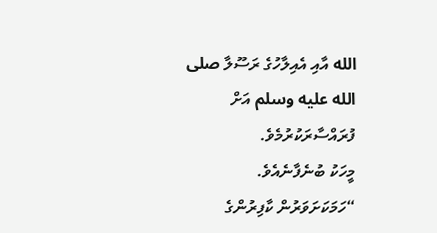الله އާއި އެއިލާހުގެ ރަސޫލާ صلى الله عليه وسلم އަށް ފުރައްސާރަކުރުމެވެ.
މީހަކު ބުނެފާނެއެވެ. “ހަމަކަށަވަރުން ކާފިރުންގެ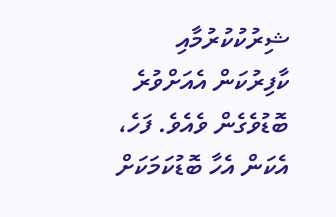ޝިރުކުކުރުމާއި ކާފިރުކަން އެއަށްވުރެ ބޮޑުވެގެން ވެއެވެ. ފަހެ، އެކަން އެހާ ބޮޑުކަމަކަށް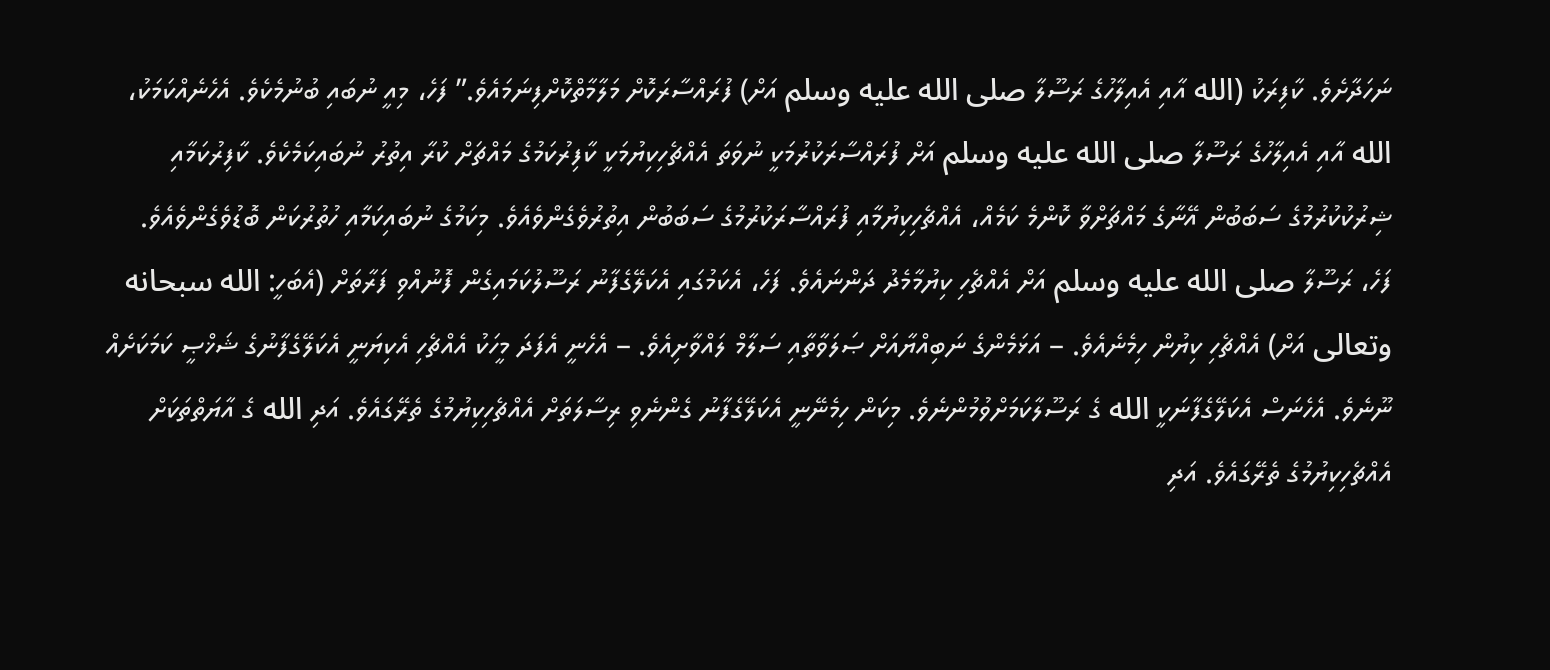ނަހަދާށެވެ. ކާފިރަކު (الله އާއި އެއިލާހުގެ ރަސޫލާ صلى الله عليه وسلم އަށް) ފުރައްސާރަކޮށް މަލާމާތްކޮށްފިނަމައެވެ.” ފަހެ، މިއީ ނުބައި ބުނުމެކެވެ. އެހެނެއްކަމަކު، الله އާއި އެއިލާހުގެ ރަސޫލާ صلى الله عليه وسلم އަށް ފުރައްސާރަކުރުމަކީ ނުވަތަ އެއްޗެހިކިޔުމަކީ ކާފިރުކަމުގެ މައްޗަށް ކުރާ އިތުރު ނުބައިކަމެކެވެ. ކާފިރުކަމާއި ޝިރުކުކުރުމުގެ ސަބަބުން އޭނާގެ މައްޗަށްވާ ކޮންމެ ކަމެއް، އެއްޗެހިކިޔުމާއި ފުރައްސާރަކުރުމުގެ ސަބަބުން އިތުރުވެގެންވެއެވެ. މިކަމުގެ ނުބައިކަމާއި ހުތުރުކަން ބޮޑުވެގެންވެއެވެ.
ފަހެ، ރަސޫލާ صلى الله عليه وسلم އަށް އެއްޗެހި ކިޔުމާމެދު ދަންނައެވެ. ފަހެ، އެކަމުގައި އެކަލޭގެފާނު ރަސޫލުކަމައިގެން ފޮނުއްވި ފަރާތަށް (އެބަހީ: الله سبحانه وتعالى އަށް) އެއްޗެހި ކިޔުން ހިމެނެއެވެ. – އަޅަމެންގެ ނަބިއްޔާއަށް ޞަލަވާތާއި ސަލާމް ލައްވާށިއެވެ. – އެހެނީ އެފަދަ މީހަކު އެއްޗެހި އެކިޔަނީ އެކަލޭގެފާނުގެ ޝަޚްޞީ ކަމަކަށެއް ނޫނެވެ. އެހެނަސް އެކަލޭގެފާނަކީ الله ގެ ރަސޫލާކަމަށްވުމުންނެވެ. މިކަން ހިމެނޭނީ އެކަލޭގެފާނު ގެންނެވި ރިސާލަތަށް އެއްޗެހިކިޔުމުގެ ތެރޭގައެވެ. އަދި الله ގެ އާޔަތްތަކަށް އެއްޗެހިކިޔުމުގެ ތެރޭގައެވެ. އަދި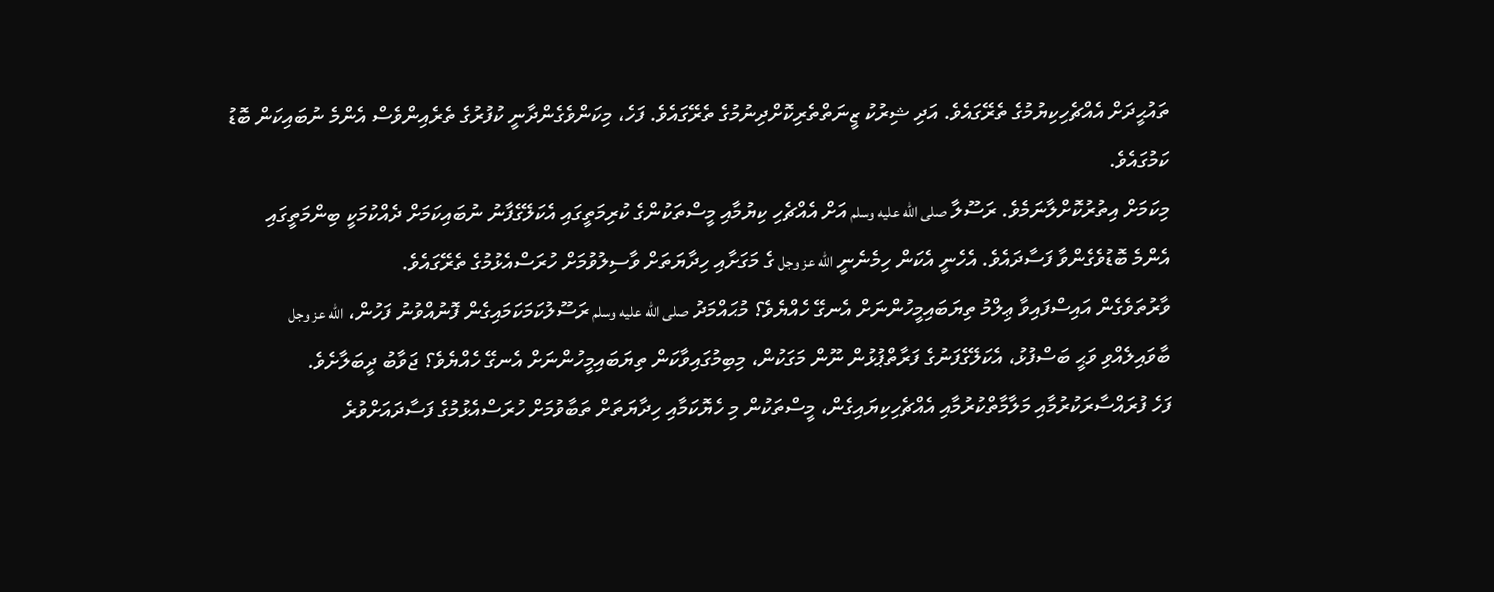ތައުޙީދަށް އެއްޗެހިކިޔުމުގެ ތެރޭގައެވެ. އަދި ޝިރުކު ޒީނަތްތެރިކޮށްދިނުމުގެ ތެރޭގައެވެ. ފަހެ، މިކަންވެގެންދާނީ ކުފުރުގެ ތެރެއިންވެސް އެންމެ ނުބައިކަން ބޮޑު ކަމުގައެވެ.
މިކަމަށް އިތުރުކޮށްލާނަމެވެ. ރަސޫލާ صلى الله عليه وسلم އަށް އެއްޗެހި ކިޔުމާއި މީސްތަކުންގެ ކުރިމަތީގައި އެކަލޭގެފާނު ނުބައިކަމަށް ދެއްކުމަކީ ބިންމަތީގައި އެންމެ ބޮޑުވެގެންވާ ފަސާދައެވެ. އެހެނީ އެކަން ހިމެނެނީ الله عز وجل ގެ މަގަށާއި ހިދާޔަތަށް ވާސިލުވުމަށް ހުރަސްއެޅުމުގެ ތެރޭގައެވެ.
ވާރުތަވެގެން އައިސްފައިވާ ޢިލްމު ތިޔަބައިމީހުންނަށް އެނގޭ ހެއްޔެވެ؟ މުޙައްމަދު صلى الله عليه وسلم ރަސޫލުކަމަކަމައިގެން ފޮނުއްވުނު ފަހުން، الله عز وجل ބާވައިލެއްވި ވަޙީ ބަސްފުޅު، އެކަލޭގެފަނުގެ ފަރާތްޕުޅުން ނޫން މަގަކުން، މިބިމުގައިވާކަން ތިޔަބައިމީހުންނަށް އެނގޭ ހެއްޔެވެ؟ ޖަވާބު ދީބަލާށެވެ.
ފަހެ ފުރައްސާރަކުރުމާއި މަލާމާތްކުރުމާއި އެއްޗެހިކިޔައިގެން، މީސްތަކުން މި ހެޔޮކަމާއި ހިދާޔަތަށް ތަބާވުމަށް ހުރަސްއެޅުމުގެ ފަސާދައަށްވުރެ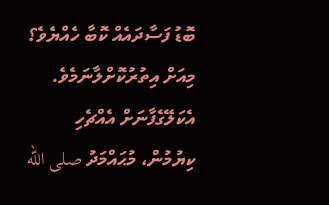ބޮޑު ފަސާދައެއް ކޮބާ ހެއްޔެވެ؟ މިއަށް އިތުރުކޮށްލާނަމެވެ. އެކަލޭގެފާނަށް އެއްޗެހި ކިޔުމުން، މުޙައްމަދު صلى الله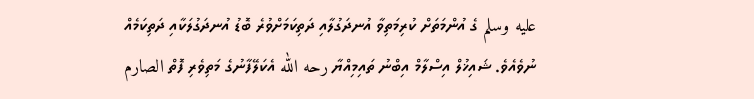عليه وسلم ގެ އުންމަތަށް ކުރިމަތިވާ އުނދަގުލާއި ދަތިކަމަށްވުރެ ބޮޑު އުނދަގުލަކާއި ދަތިކަމެއް ނުވެއެވެ. ޝައިޚުލް އިސްލާމް އިބްނު ތައިމިއްޔާ رحه الله އެކަލޭފާނުގެ މަތިވެރި ފޮތް الصارم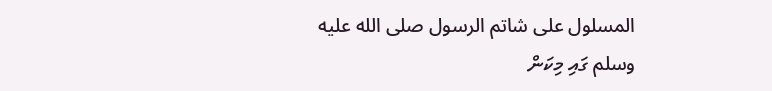المسلول على شاتم الرسول صلى الله عليه وسلم ގައި މިކަން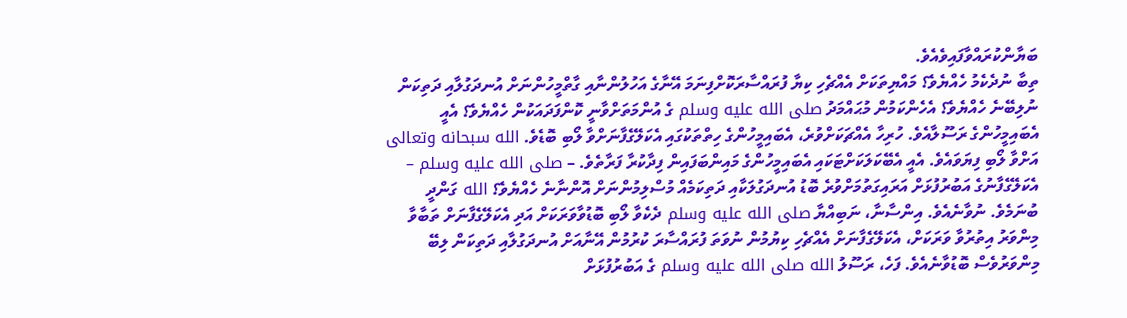ބަޔާންކުރައްވާފައިވެއެވެ.
ތިބާ ނުދެކެމު ހެއްޔެވެ؟ މައްޔިތަކަށް އެއްޗެހި ކިޔާ ފުރައްސާރަކޮށްފިނަމަ އޭނާގެ އަހުލުންނާއި ގާތްމީހުންނަށް އުނދަގުލާއި ދަތިކަން ނުލިބޭނެ ހެއްޔެވެ؟ އެހެންކަމުން މުޙައްމަދު صلى الله عليه وسلم ގެ އުންމަތަށްވާނީ ކޮންފަދައަކުން ހެއްޔެވެ؟ އެއީ އެބައިމީހުންގެ ރަސޫލާއެވެ. ހުރިހާ އެއްޗަކަށްވުރެ، އެބައިމީހުންގެ ހިތްތަކުގައި އެކަލޭގެފާނަށްވާ ލޯބި ބޮޑެވެ. الله سبحانه وتعالى އަށްވާ ލޯބި ފިޔަވައެވެ. އެއީ އެބޭކަލަކަށްޓަކައި އެބައިމީހުންގެ މައިންބަފައިން ފިދާކުރާ ފަރާތެވެ. – صلى الله عليه وسلم –
އެކަލޭގެފާނުގެ އަބުރުފުޅަށް އަރައިގަތުމަށްވުރެ ބޮޑު އުނދަގުލަކާއި ދަތިކަމެއް މުސްލިމުންނަށް އޮންނާނެ ހެއްޔެވެ؟ الله ގަންދީ ބުނަމެވެ. ނުވާނެއެވެ. އިންސާނާ، ނަބިއްޔާ صلى الله عليه وسلم ދެކެވާ ލޯބި ބޮޑުވާވަރަކަށް އަދި އެކަލޭގެފާނަށް ތަބާވާ މިންވަރު އިތުރުވާ ވަރަކަށް، އެކަލޭގެފާނަށް އެއްޗެހި ކިޔުމުން ނުވަތަ ފުރައްސާރަ ކުރުމުން އޭނާއަށް އުނދަގުލާއި ދަތިކަން ލިބޭ މިންވަރުވެސް ބޮޑުވާނެއެވެ. ފަހެ، ރަސޫލު الله صلى الله عليه وسلم ގެ އަބުރުފުޅަށް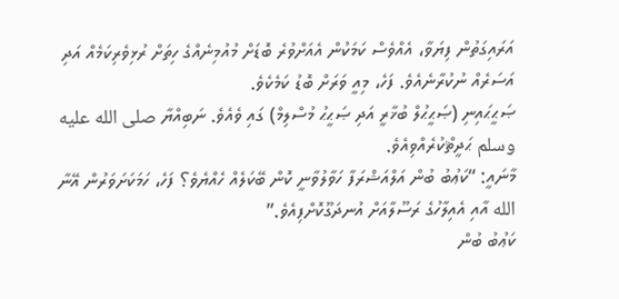އަރައިގަތުން ފިޔަވާ، އެއްވެސް ކަމަކުން އެއަށްވުރެ ބޮޑަށް މުއުމިނެއްގެ ހިތަށް ރުޅިވެރިކަމެއް އަދި އަސަރެއް ނުކުރާނެއެވެ. ފަހެ، މިއީ ވަރަށް ބޮޑު ކަމެކެވެ.
ޞަޙީޙައިނި (ޞަޙީޙުލް ބުޚާރީ އަދި ޞަޙީޙު މުސްލިމް) ގައި ވެއެވެ. ނަބިއްޔާ صلى الله عليه وسلم ޙަދީޘްކުރެއްވިއެވެ.
މާނައީ: “ކަޢުބު ބުން އަލްއަޝްރަފާ ހަވާލުވާނީ ކޮން ބޭކަލެއް ހެއްޔެވެ؟ ފަހެ، ހަމަކަށަވަރުން އޭނާ الله އާއި އެއިލާހުގެ ރަސޫލާއަށް އުނދަގޫކޮށްފިއެވެ.”
ކަޢުބު ބުން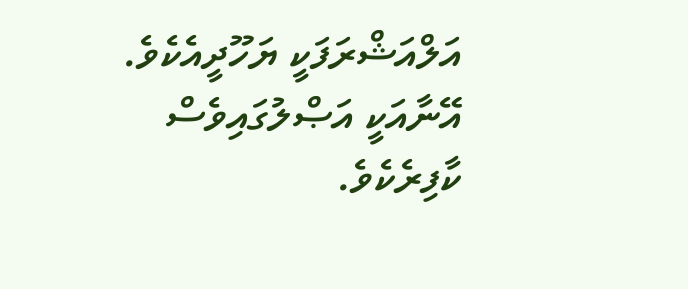އަލްއަޝްރަފަކީ ޔަހޫދީއެކެވެ. އޭނާއަކީ އަޞްލުގައިވެސް ކާފިރެކެވެ.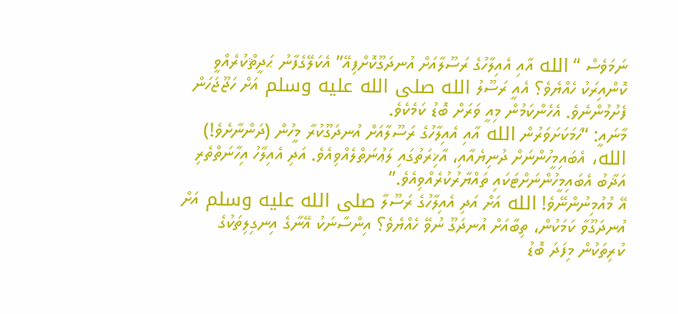ނަމަވެސް “الله އާއި އެއިލާހުގެ ރަސޫލާއަށް އުނދަގޫކޮށްފިއޭ” އެކަލޭގެފާނު ޙަދީޘްކުރެއްވީ ކޮންއިރަކު ހެއްޔެވެ؟ އެއީ ރަސޫލު الله صلى الله عليه وسلم އަށް ހަޖޫޖަހަން ފެށުމުންނެވެ. އެހެންކަމުން މިއީ ވަރަށް ބޮޑު ކަމެކެވެ.
މާނައީ: “ހަމަކަށަވަރުން الله އާއި އެއިލާހުގެ ރަސޫލާއަށް އުނދަގޫކުރާ މީހުން (ދަންނާށެވެ!) الله، އެބައިމީހުންނަށް ދުނިޔެއާއި، އާޚިރަތުގައި ލަޢުނަތްލެއްވިއެވެ. އަދި އެއިލާހު އިހާނަތްތެރި އަޛާބު އެބައިމީހުންނަށްޓަކައި ތައްޔާރުކުރެއްވިއެވެ.”
އޭ މުއުމިނުންނޭވެ! الله އަށް އަދި އެއިލާހުގެ ރަސޫލާ صلى الله عليه وسلم އަށް އުނދަގޫވާ ކަމަކުން، ތިބާއަށް އުނދަގޫ ނުވޭ ހެއްޔެވެ؟ އިންސާނަކު އޭނާގެ އިނގިލިތަކުގެ ކުރިތަކުން މިފަދަ ބޮޑު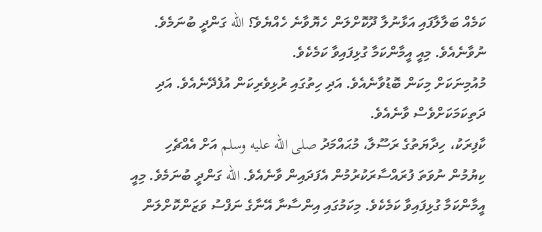ކަމެއް ބަލާލާފައި އަޅާނުލާ ދޫކޮށްލަން ހެޔޮވާނެ ހެއްޔެވެ؟ الله ގަންދީ ބުނަމެވެ. ނުވާނެއެވެ. މިއީ އީމާންކަމާ ގުޅިފައިވާ ކަމެކެވެ.
މުއުމިނަކަށް މިކަން ބޮޑުވާނެއެވެ. އަދި ހިތުގައި ރުޅިވެރިކަން އުފެދޭނެއެވެ. އަދި ދަތިކަމަކަށްވެސް ވާނެއެވެ.
ކާފިރަކު، ހިދާޔަތުގެ ރަސޫލާ، މުޙައްމަދު صلى الله عليه وسلم އަށް އެއްޗެހި ކިޔުމުން ނުވަތަ ފުރައްސާރަކުރުމުން އެފަދައިން ވާނެއެވެ. الله ގަންދީ ބުނަމެވެ. މިއީ އީމާންކަމާ ގުޅިފައިވާ ކަމެކެވެ. މިކަމުގައި އިންސާނާ އޭނާގެ ނަފްސު ވަޒަންކޮށްލަން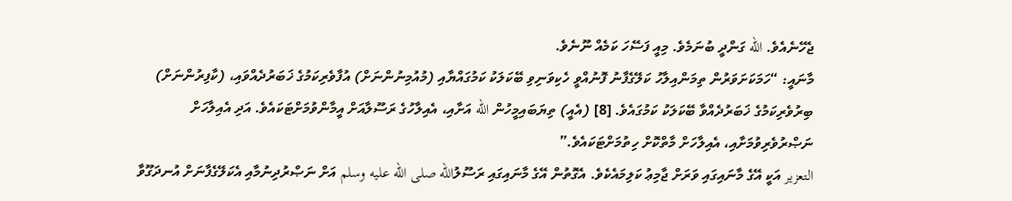ޖެހޭނެއެވެ. الله ގަންދީ ބުނަމެވެ. މިއީ ފަސޭހަ ކަމެއް ނޫނެވެ.
މާނައީ: “ހަމަކަށަވަރުން ތިމަންއިލާހު ކަލޭގެފާނު ފޮނުއްވީ ހެކިވަނިވި ބޭކަލަކު ކަމުގައްޔާއި (މުއުމިނުންނަށް) އުފާވެރިކަމުގެ ޚަބަރުދެއްވައި، (ކާފިރުންނަށް) ބިރުވެރިކަމުގެ ޚަބަރުދެއްވާ ބޭކަލަކު ކަމުގައެވެ. [8] (އެއީ) ތިޔަބައިމީހުން الله އަށާއި، އެއިލާހުގެ ރަސޫލާއަށް އީމާންވުމަށްޓަކައެވެ. އަދި އެއިލާހަށް ނަޞްރުވެރިވުމަށާއި، އެއިލާހަށް މާތްކޮށް ހިތުމަށްޓަކައެވެ.”
التعزير އަކީ އޭގެ މާނައިގައި ވަރަށް ޖާމިޢު ކަލިމައެކެވެ. އެގޮތުން އޭގެ މާނައިގައި ރަސޫލުالله صلى الله عليه وسلم އަށް ނަޞްރުދިނުމާއި އެކަލޭގެފާނަށް އުނދަގޫވާ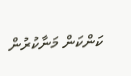ކަންކަން މަނާކުރުން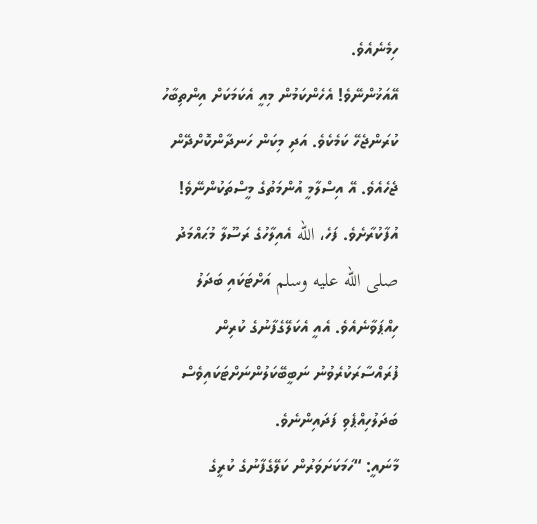ހިމެނެއެވެ.
އޭއަޚުންނޭވެ! އެހެންކަމުން މިއީ އެކަމަކަށް އިންތިބާހު ކުރަންޖެހޭ ކަމެކެވެ. އަދި މިކަން ހަނދާންކޮށްދޭން ޖެހެއެވެ. އޭ އިސްލާމީ އުންމަތުގެ މީސްތަކުންނޭވެ! އުފާކުރާށެވެ. ފަހެ، الله އެއިލާހުގެ ރަސޫލާ މުޙައްމަދު صلى الله عليه وسلم އަށްޓަކައި ބަދަލު ހިއްޕަވާނެއެވެ. އެއީ އެކަލޭގެފާނުގެ ކުރިން ފުރައްސާރަކުރެވުނު ނަބީބޭކަލުންނަށްޓަކައިވެސް ބަދަލުހިއްޕެވި ފަދައިންނެވެ.
މާނައީ: “ހަމަކަށަވަރުން ކަލޭގެފާނުގެ ކުރީގެ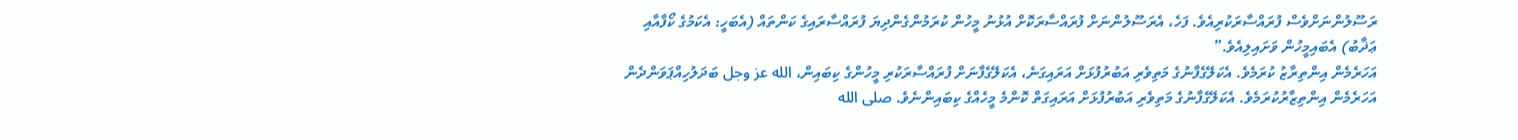ރަސޫލުންނަށްވެސް ފުރައްސާރަކުރިއެވެ. ފަހެ، އެރަސޫލުންނަށް ފުރައްސާރަކޮށް އުޅުނު މީހުން ކުރަމުންގެންދިޔަ ފުރައްސާރައިގެ ކަންތައް (އެބަހީ: އެކަމުގެ ކޯފާއާއި ޢަޛާބު) އެބައިމީހުން ވަށައިލިއެވެ.”
އަހަރެމެން އިންތިރާޒު ކުރަމެވެ. އެކަލޭގެފާނުގެ މަތިވެރި އަބުރުފުޅަށް އަރައިގަނެ، އެކަލޭގެފާނަށް ފުރައްސާރަކުރި މީހުންގެ ކިބައިން، الله عز وجل ބަދަލުހިއްޕަވަންދެން އަހަރެމެން އިންތިޒާރުކުރަމެވެ. އެކަލޭގެފާނުގެ މަތިވެރި އަބުރުފުޅަށް އަރައިގަތް ކޮންމެ މީހެއްގެ ކިބައިންނެވެ. صلى الله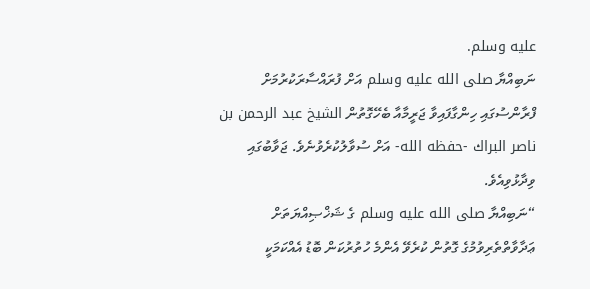عليه وسلم.
ނަބިއްޔާ صلى الله عليه وسلم އަށް ފުރައްސާރަކުރުމަށް ފްރާންސުގައި ހިންގާފައިވާ ޖަރީމާއާ ބެހޭގޮތުން الشيخ عبد الرحمن بن ناصر البراك -حفظه الله- އަށް ސުވާލުކުރެވުނެވެ. ޖަވާބުގައި ވިދާޅުވިއެވެ.
“ނަބިއްޔާ صلى الله عليه وسلم ގެ ޝަޚްޞިއްޔަތަށް ޢަދާވާތްތެރިވުމުގެ ގޮތުން ކުރެވޭ އެންމެ ހުތުރުކަން ބޮޑު އެއްކަމަކީ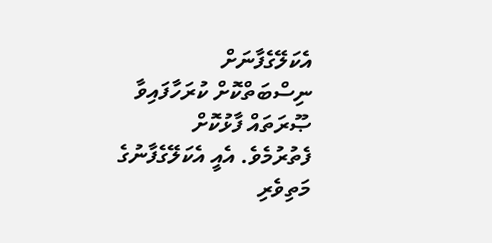އެކަލޭގެފާނަށް ނިސްބަތްކޮށް ކުރަހާފައިވާ ޞޫރަތައް ފާޅުކޮށް ފެތުރުމެވެ. އެއީ އެކަލޭގެފާނުގެ މަތިވެރި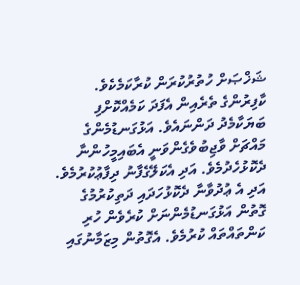ޝަޚްޞަށް ހުތުރުކުރަން ކުރާކަމެކެވެ. ކާފިރުންގެ ތެރެއިން އެފަދަ ކަމެއްކޮށްފި ބަޔަކާމެދު ދަންނައެވެ. އަޅުގަނޑުމެންގެ މައްޗަށް ވާޖިބުވެގެންވަނީ އެބައިމީހުންނާ ދެކޮޅުހެދުމެވެ. އަދި އެކަލޭގެފާނު ދިފާޢުކުރުމެވެ. އަދި އެ ޢުދުވާނާ ދެކޮޅުހަދައި ދަތިކުރުމުގެ ގޮތުން އަޅުގަނޑުމެންނަށް ކުރެވެން ހުރި ކަންތައްތައް ކުރުމެވެ. އެގޮތުން މިޒަމާނުގައި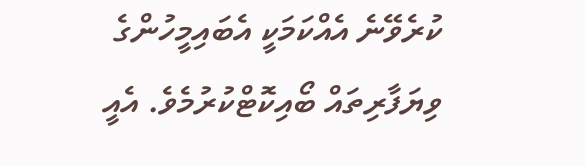ކުރެވޭނެ އެއްކަމަކީ އެބައިމީހުންގެ ވިޔަފާރިތައް ބޯއިކޮޓްކުރުމެވެ. އެއީ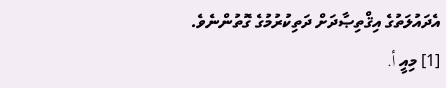އެދައުލަތުގެ އިޤްތިޞާދަށް ދަތިކުރުމުގެ ގޮތުންނެވެ.
[1] މިއީ أ.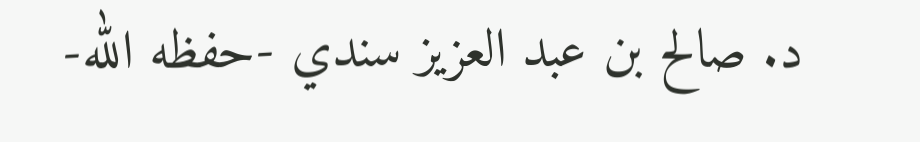د. صالح بن عبد العزيز سندي -حفظه الله-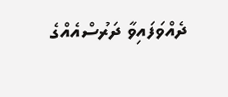ދެއްވަފައިވާ ދަރުސްއެއްގެ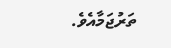ތަރުޖަމާއެވެ.